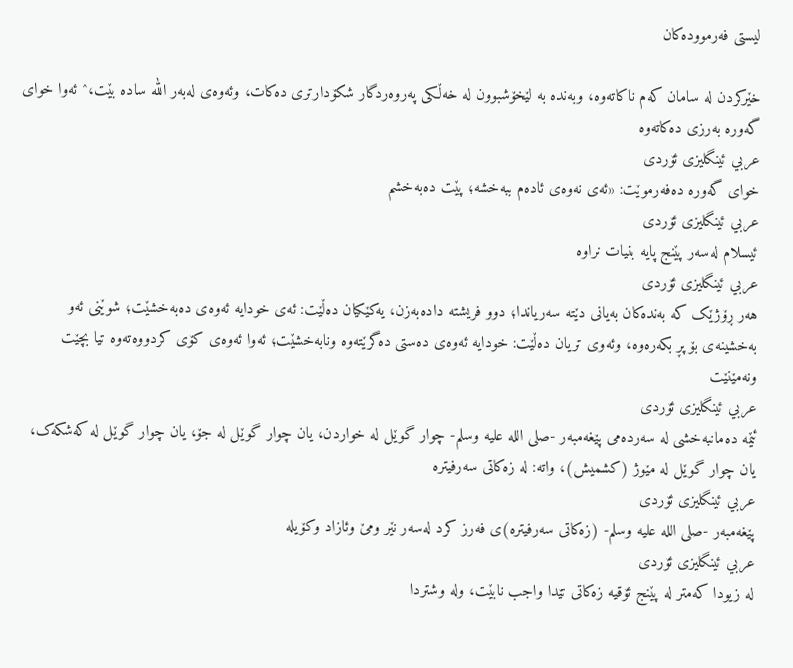لیستی فەرموودەکان

خێرکردن لە سامان کەم ناکاتەوە، وبەندە بە لێخۆشبوون لە خەڵکی پەروەردگار شکۆدارتری دەکات، وئەوەى لەبەر الله سادە بێت،^ ئەوا خوای گەورە بەرزی دەکاتەوە
عربي ئینگلیزی ئۆردی
خوای گەورە دەفەرموێت: «ئەی نەوەی ئادەم ببەخشە؛ پێت دەبەخشم
عربي ئینگلیزی ئۆردی
ئیسلام لەسەر پێنج پایە بنیات نراوە
عربي ئینگلیزی ئۆردی
هەر ڕۆژێک کە بەندەکان بەیانی دێتە سەریاندا؛ دوو فریشتە دادەبەزن، یەکێکیان دەڵێت: ئەی خودایە ئەوەی دەبەخشێت؛ شوێنی ئەو بەخشینەی بۆ پڕ بکەرەوە، وئەوی تریان دەڵێت: خودایە ئەوەی دەستی دەگرێتەوە ونابەخشێت؛ ئەوا ئەوەی کۆی کردووەتەوە تیا بچێت ونەمێنێت
عربي ئینگلیزی ئۆردی
ئێمە دەمانبەخشی لە سەردەمی پێغەمبەر -صلى اللە علیە وسلم- چوار گوێل لە خواردن، یان چوار گوێل لە جۆ، یان چوار گوێل لە کەشکەک، یان چوار گوێل لە مێوژ (کشمیش)، واتە: لە زەکاتی سەرفیترە
عربي ئینگلیزی ئۆردی
پێغەمبەر -صلى اللە علیە وسلم- (زەکاتی سەرفیترە)ی فەرز کرد لەسەر نێر ومێ وئازاد وکۆیلە
عربي ئینگلیزی ئۆردی
لە زیودا کەمتر لە پێنج ئۆقیە زەکاتی تێدا واجب نابێت، ولە وشتردا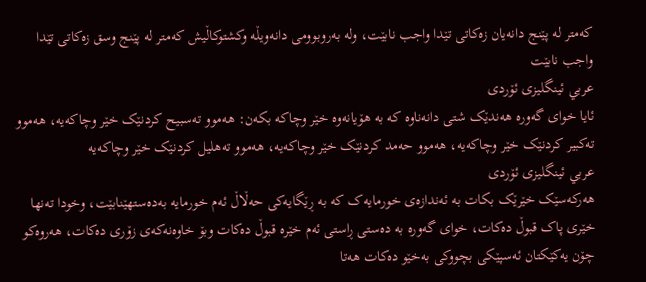کەمتر لە پێنج دانەیان زەکاتی تێدا واجب نابێت، ولە بەروبوومی دانەویڵە وکشتوکاڵیش کەمتر لە پێنج وسق زەکاتی تێدا واجب نابێت
عربي ئینگلیزی ئۆردی
ئایا خوای گەورە هەندێک شتی دانەناوە کە بە هۆیانەوە خێر وچاکە بکەن: هەموو تەسبیح کردنێک خێر وچاکەیە، هەموو تەکبیر کردنێک خێر وچاکەیە، هەموو حەمد کردنێک خێر وچاکەیە، هەموو تەهلیل کردنێک خێر وچاکەیە
عربي ئینگلیزی ئۆردی
هەرکەسێک خێرێک بکات بە ئەندازەی خورمایەک کە بە ڕێگایەکی حەڵاڵ ئەم خورمایە بەدەستهێنابێت، وخودا تەنها خێری پاک قبوڵ دەکات، خواى گەورە بە دەستی ڕاستی ئەم خێرە قبوڵ دەکات وبۆ خاوەنەکەى زۆری دەکات، هەروەکو چۆن یەکێکتان ئەسپێکی بچووکی بەخێو دەکات هەتا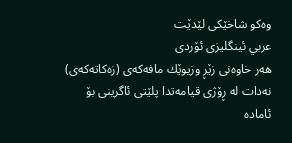وەکو شاخێکی لێدێت
عربي ئینگلیزی ئۆردی
هەر خاوەنی زێڕ وزيوێك مافەکەى (زەکاتەکەی) نەدات له ڕۆژی قيامەتدا پلێتی ئاگرينى بۆ ئامادە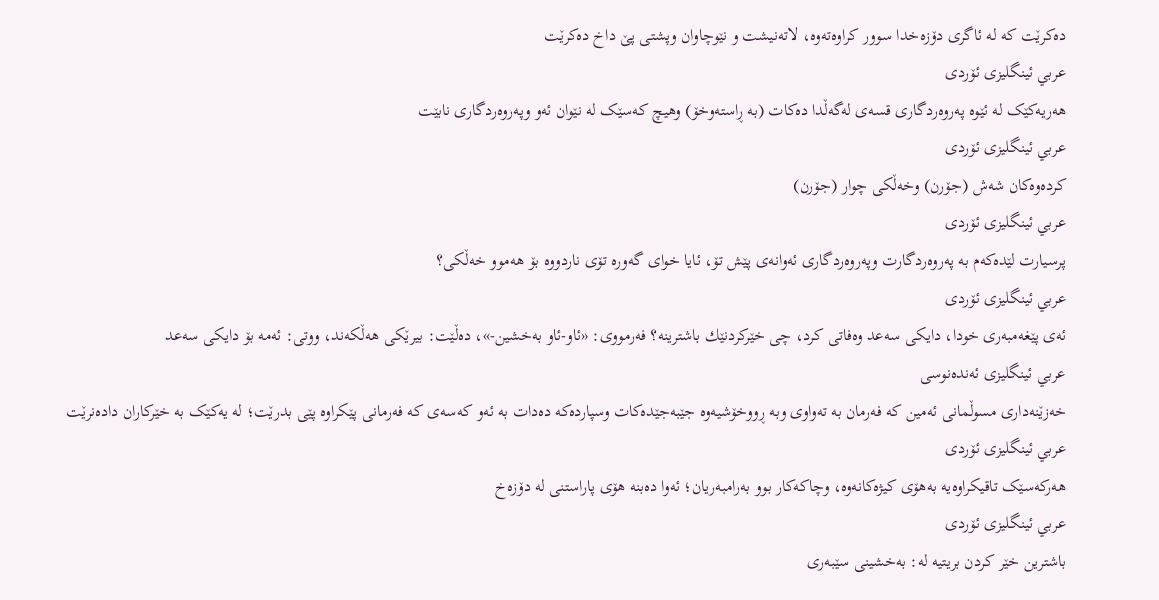دەكرێت كه له ئاگرى دۆزەخدا سوور کراوەتەوە، لاتەنیشت و نێوچاوان وپشتی پێ داخ دەکرێت
عربي ئینگلیزی ئۆردی
هەریەکێک لە ئێوە پەروەردگاری قسەی لەگەڵدا دەکات (بە ڕاستەوخۆ) وهیچ کەسێک لە نێوان ئەو وپەروەردگاری نابێت
عربي ئینگلیزی ئۆردی
کردەوەکان شەش (جۆرن) وخەڵکی چوار (جۆرن)
عربي ئینگلیزی ئۆردی
پرسیارت لێدەکەم بە پەروەردگارت وپەروەردگاری ئەوانەى پێش تۆ، ئایا خواى گەورە تۆی ناردووە بۆ هەموو خەڵکی؟
عربي ئینگلیزی ئۆردی
ئەی پێغەمبەری خودا، دایكی سەعد وەفاتی كرد، چی خێركردنێك باشترینە؟ فەرمووی: «ئاو-ئاو بەخشین-»، دەڵێت: بیرێكی هەڵكەند، ووتی: ئەمە بۆ دایكی سەعد
عربي ئینگلیزی ئەندەنوسی
خەزێنەداری مسوڵمانی ئەمین کە فەرمان بە تەواوى وبە ڕووخۆشیەوە جێبەجێدەکات وسپاردەکە دەدات بە ئەو کەسەی کە فەرمانى پێکراوە پێی بدرێت؛ لە یەکێک بە خێرکاران دادەنرێت
عربي ئینگلیزی ئۆردی
هەرکەسێک تاقیکراوەیە بەهۆی کیژەکانەوە، وچاکەکار بوو بەرامبەریان؛ ئەوا دەبنە هۆی پاراستنی لە دۆزەخ
عربي ئینگلیزی ئۆردی
باشترین خێر کردن بریتیە لە: بەخشینی سێبەری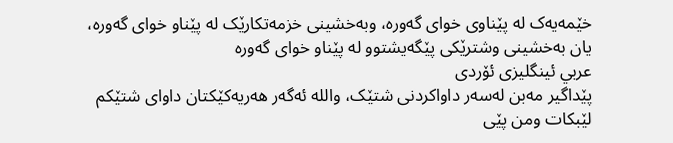خێمەیەک لە پێناوى خواى گەورە، وبەخشینی خزمەتکارێک لە پێناو خواى گەورە، یان بەخشینی وشترێکی پێگەیشتوو لە پێناو خواى گەورە
عربي ئینگلیزی ئۆردی
پێداگیر مەبن لەسەر داواکردنی شتێک، والله ئەگەر هەریەکێکتان داواى شتێکم لێبکات ومن پێی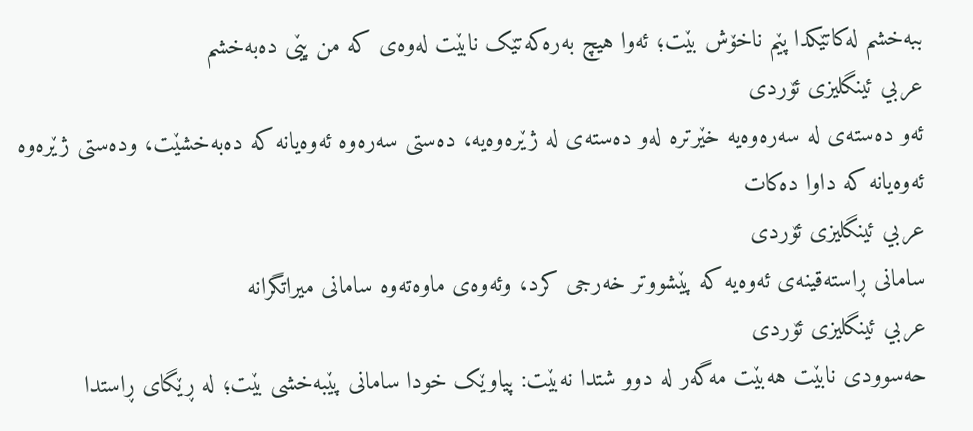ببەخشم لەکاتێکدا پێم ناخۆش بێت؛ ئەوا هیچ بەرەکەتێک نابێت لەوەى کە من پێی دەبەخشم
عربي ئینگلیزی ئۆردی
ئەو دەستەى لە سەرەوەیە خێرترە لەو دەستەی لە ژێرەوەیە، دەستی سەرەوە ئەوەیانە کە دەبەخشێت، ودەستی ژێرەوە ئەوەیانە کە داوا دەکات
عربي ئینگلیزی ئۆردی
سامانی ڕاستەقینەی ئەوەیە کە پێشووتر خەرجی کرد، وئەوەى ماوەتەوە سامانى میراتگرانە
عربي ئینگلیزی ئۆردی
حەسوودی نابێت هەبێت مەگەر لە دوو شتدا نەبێت: پیاوێک خودا سامانى پێبەخشی بێت؛ لە ڕێگای ڕاستدا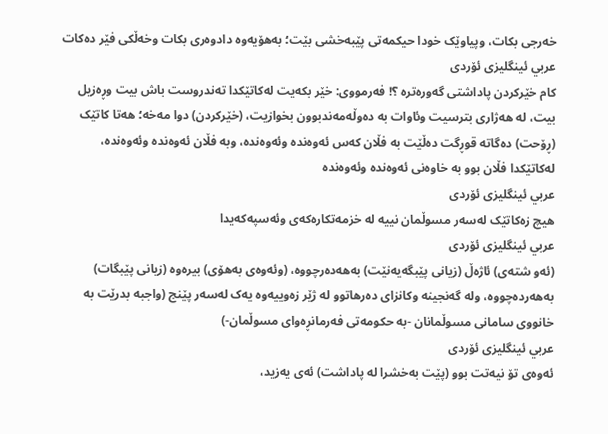خەرجی بکات، وپیاوێک خودا حیکمەتی پێبەخشی بێت؛ بەهۆیەوە دادوەری بکات وخەڵکی فێر دەکات
عربي ئینگلیزی ئۆردی
کام خێرکردن پاداشتی گەورەترە ؟! فەرمووی: خێر بکەیت لەکاتێکدا تەندروست باش بیت وڕەزیل بیت، لە هەژاری بترسیت وئاوات بە دەوڵەمەندبوون بخوازیت، (خێرکردن) دوا مەخە؛ هەتا کاتێک (ڕۆحت) دەگاتە قوڕگت دەڵێت بە فڵان کەس ئەوەندە وئەوەندە، وبە فڵان ئەوەندە وئەوەندە، لەکاتێکدا فڵان بوو بە خاوەنی ئەوەندە وئەوەندە
عربي ئینگلیزی ئۆردی
هیچ زەکاتێک لەسەر مسوڵمان نییە لە خزمەتکارەکەى وئەسپەکەیدا
عربي ئینگلیزی ئۆردی
(ئەو شتەى) ئاژەڵ (زیانی پێبگەیەنێت) بەهەدەرچووە، (وئەوەى بەهۆی) بیرەوە (زیانی پێبگات) بەهەردەچووە، ولە گەنجینە وکانزاى دەرهاتوو لە ژێر زەوییەوە یەک لەسەر پێنج (واجبە بدرێت بە خانووی سامانی مسوڵمانان -بە حکومەتی فەرمانڕەوای مسوڵمان-)
عربي ئینگلیزی ئۆردی
ئەوەى تۆ نیەتت بوو (پێت بەخشرا لە پاداشت) ئەی یەزید،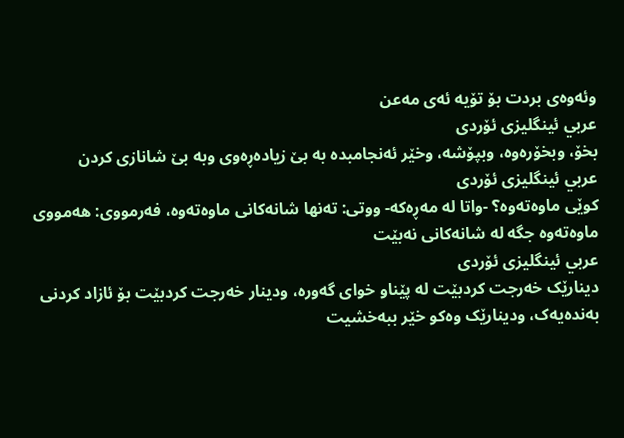وئەوەى بردت بۆ تۆیە ئەی مەعن
عربي ئینگلیزی ئۆردی
بخۆ، وبخۆرەوە، وبپۆشە، وخێر ئەنجامبدە بە بێ زیادەڕەوی وبە بێ شانازی کردن
عربي ئینگلیزی ئۆردی
کوێی ماوەتەوە؟ -واتا لە مەڕەکە- ووتی: تەنها شانەکانی ماوەتەوە، فەرمووی: هەمووی ماوەتەوە جگە لە شانەکانی نەبێت
عربي ئینگلیزی ئۆردی
دینارێک خەرجت کردبێت لە پێناو خواى گەورە، ودینار خەرجت کردبێت بۆ ئازاد کردنی بەندەیەک، ودینارێک وەکو خێر ببەخشیت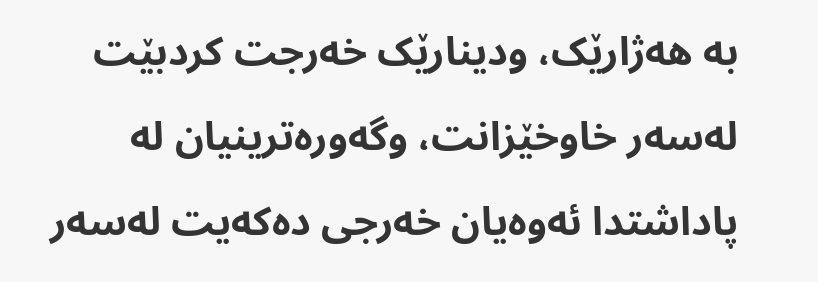بە هەژارێک، ودینارێک خەرجت کردبێت لەسەر خاوخێزانت، وگەورەترینیان لە پاداشتدا ئەوەیان خەرجی دەکەیت لەسەر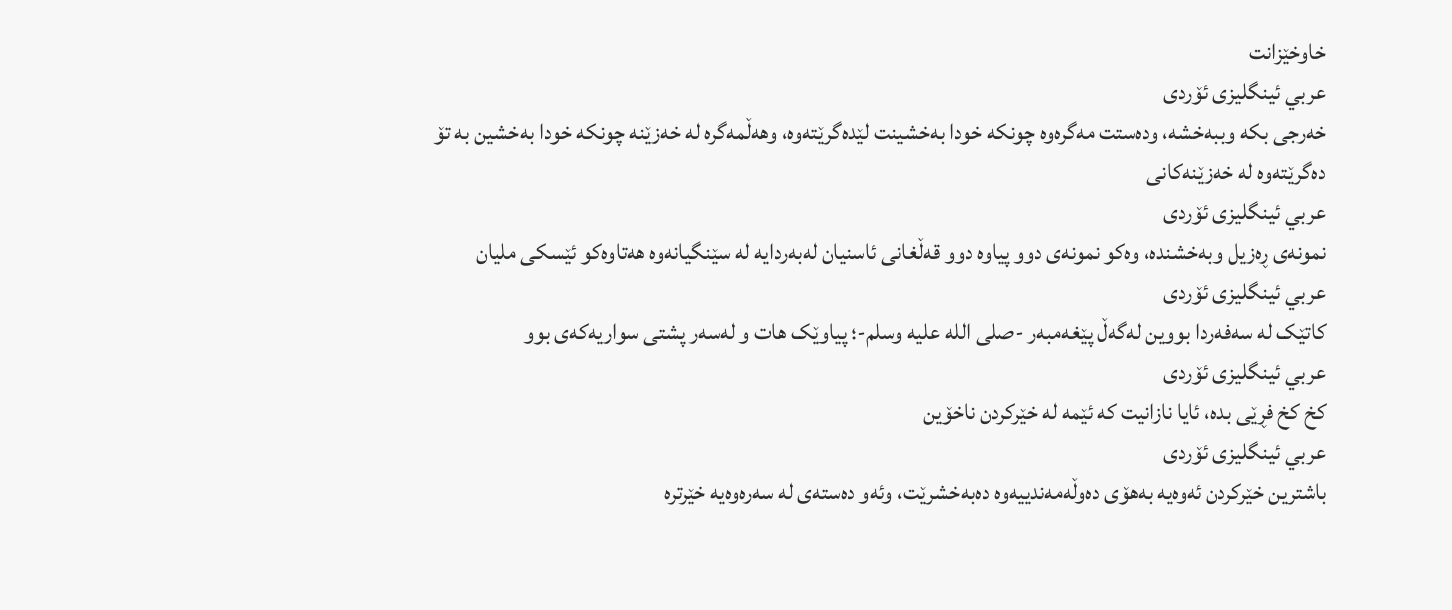خاوخێزانت
عربي ئینگلیزی ئۆردی
خەرجی بکە وببەخشە، ودەستت مەگرەوە چونکە خودا بەخشینت لێدەگرێتەوە، وهەڵمەگرە لە خەزێنە چونکە خودا بەخشین بە تۆ دەگرێتەوە لە خەزێنەکانی
عربي ئینگلیزی ئۆردی
نمونەی ڕەزیل وبەخشندە، وەکو نمونەی دوو پیاوە دوو قەڵغانی ئاسنیان لەبەردایە لە سێنگیانەوە هەتاوەکو ئێسکی ملیان
عربي ئینگلیزی ئۆردی
کاتێک لە سەفەردا بووین لەگەڵ پێغەمبەر -صلى اللە علیە وسلم-؛ پیاوێک هات و لەسەر پشتی سواریەکەى بوو
عربي ئینگلیزی ئۆردی
کخ کخ فڕێی بدە، ئایا نازانیت کە ئێمە لە خێرکردن ناخۆین
عربي ئینگلیزی ئۆردی
باشترین خێرکردن ئەوەیە بەهۆی دەوڵەمەندییەوە دەبەخشرێت، وئەو دەستەى لە سەرەوەیە خێرترە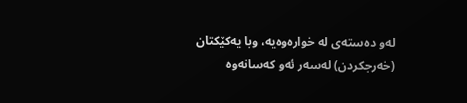لەو دەستەى لە خوارەوەیە، وبا یەکێکتان (خەرجکردن) لەسەر ئەو کەسانەوە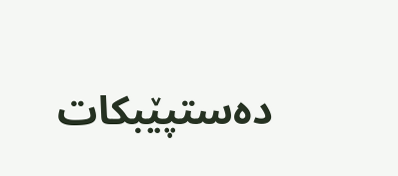دەستپێبکات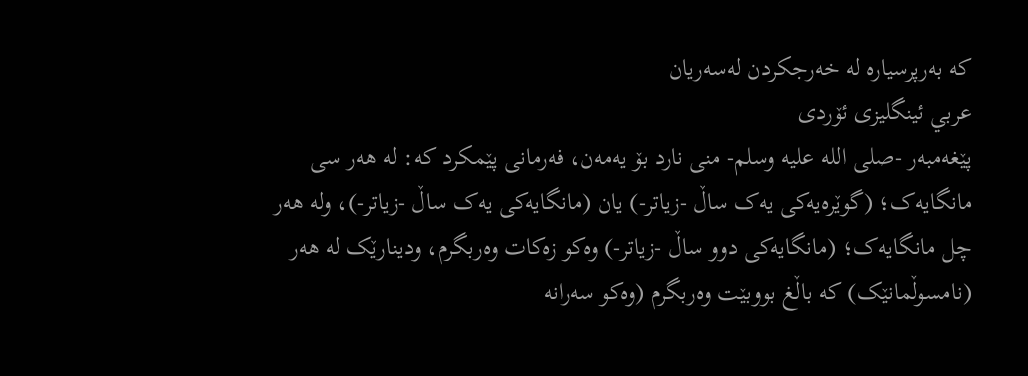کە بەرپرسیارە لە خەرجکردن لەسەریان
عربي ئینگلیزی ئۆردی
پێغەمبەر -صلى اللە علیە وسلم- منی نارد بۆ یەمەن، فەرمانى پێمکرد کە: لە هەر سی مانگایەک؛ (گوێرەیەکی یەک ساڵ -زیاتر-) یان (مانگایەکی یەک ساڵ -زیاتر-)، ولە هەر چل مانگایەک؛ (مانگایەکی دوو ساڵ -زیاتر-) وەکو زەکات وەربگرم، ودینارێک لە هەر (نامسوڵمانێک) کە باڵغ بووبێت وەربگرم (وەکو سەرانە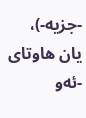-جزیە-)، یان هاوتای -ئەو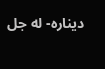دینارە- لە جل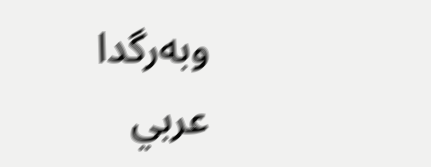وبەرگدا
عربي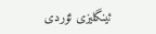ئینگلیزی ئۆردی